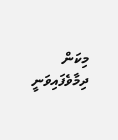މިކަން ދިމާވެފައިވަނީ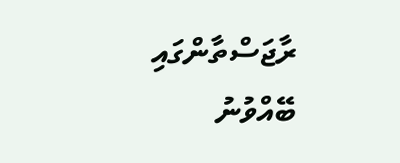ރާޖަސްތާންގައި ބޭއްވުނު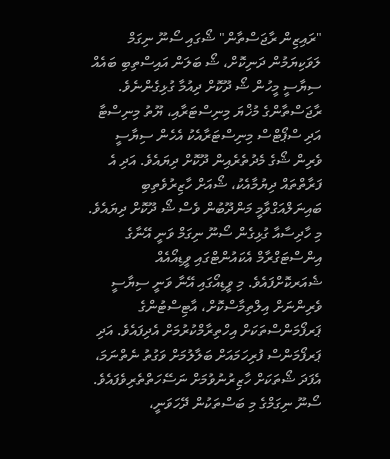"ރައިޒިން ރާޖަސްތާން" ޝޯގައި ސޯނޫ ނިގަމް ލަވަކިޔަމުން ދަނިކޮށް، ޝޯ ބަލަން އައިސްތިބި ބައެއް ސިޔާސީ މީހުން ޝޯ ދޫކޮށް ދިއުމާ ގުޅިގެންނެވެ.
ރާޖަސްތާންގެ މުޚްޔަ މިނިސްޓަރާއި، ޔޫތު މިނިސްޓާ އަދި ސްޕޯޓްސް މިނިސްޓަރާއެކު އެހެން ސިޔާސީ ވެރިން ޝޯގެ މެދުތެރެއިން ދޫކޮށް ދިޔައެވެ. އަދި އެ ފަރާތްތައް ދިޔުމާއެކު، ޝޯއަށް ހާޒިރުވެތިބި ބައިނަލްއަގްވާމީ މަންދޫބުން ވެސް ޝޯ ދޫކޮށް ދިޔައެވެ.
މި ހާދިސާއާ ގުޅިގެން ސޯނޫ ނިގަމް ވަނީ އޭނާގެ އިންސްޓަގްރާމް އެކައުންޓްގައި ވީޑިއޯއެއް ޝެއަރކޮށްފައެވެ. މި ވީޑިއޯގައި އޭނާ ވަނީ ސިޔާސީ ވެރިންނަށް އިލްތިމާސްކޮށް، އާޓިސްޓުންގެ ޕަރފޯމަންސްތަކަށް އިހްތިރާމްކުރުމަށް އެދިފައެވެ. އަދި ޕަރފޯމަންސް ފުރިހަމައަށް ބަލާލުމަށް ވަގުތު ނެތްނަމަ، އެފަދަ ޝޯތަކަށް ހާޒިރުނުވުމަށް ނަސޭހަތްތެރިވެފައެވެ.
ސޯނޫ ނިގަމްގެ މި ބަސްތަކުން ދޭހަވަނީ،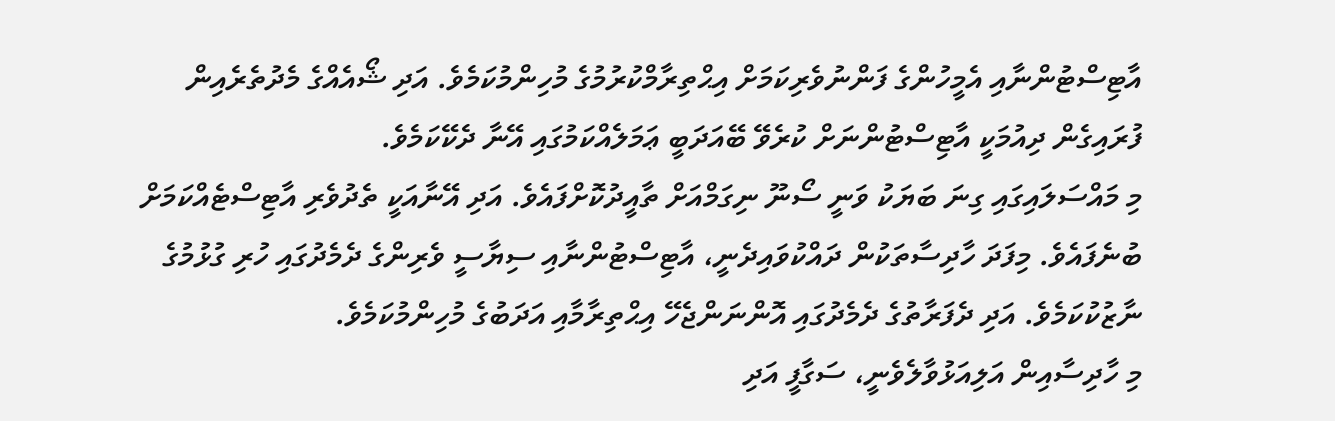އާޓިސްޓުންނާއި އެމީހުންގެ ފަންނުވެރިކަމަށް އިޙްތިރާމްކުރުމުގެ މުހިންމުކަމެވެ. އަދި ޝޯއެއްގެ މެދުތެރެއިން ފުރައިގެން ދިއުމަކީ އާޓިސްޓުންނަށް ކުރެވޭ ބޭއަދަބީ ޢަމަލެއްކަމުގައި އޭނާ ދެކޭކަމެވެ.
މި މައްސަލައިގައި ގިނަ ބަޔަކު ވަނީ ސޯނޫ ނިގަމްއަށް ތާއީދުކޮށްފައެވެ. އަދި އޭނާއަކީ ތެދުވެރި އާޓިސްޓެއްކަމަށް ބުނެފައެވެ. މިފަދަ ހާދިސާތަކުން ދައްކުވައިދެނީ، އާޓިސްޓުންނާއި ސިޔާސީ ވެރިންގެ ދެމެދުގައި ހުރި ގުޅުމުގެ ނާޒުކުކަމެވެ. އަދި ދެފަރާތުގެ ދެމެދުގައި އޮންނަންޖެހޭ އިޙްތިރާމާއި އަދަބުގެ މުހިންމުކަމެވެ.
މި ހާދިސާއިން އަލިއަޅުވާލެވެނީ، ސަގާފީ އަދި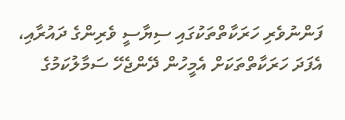ފަންނުވެރި ހަރަކާތްތަކުގައި ސިޔާސީ ވެރިންގެ ދައުރާއި، އެފަދަ ހަރަކާތްތަކަށް އެމީހުން ދޭންޖެހޭ ސަމާލުކަމުގެ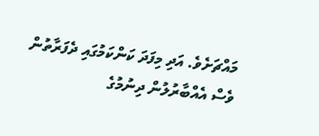މައްޗަށެވެ. އަދި މިފަދަ ކަންކަމުގައި ދެފަރާތުން ވެސް އެއްބާރުލުން ދިނުމުގެ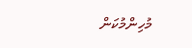މުހިންމުކަން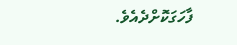ފާހަގަކޮށްދެއެވެ.